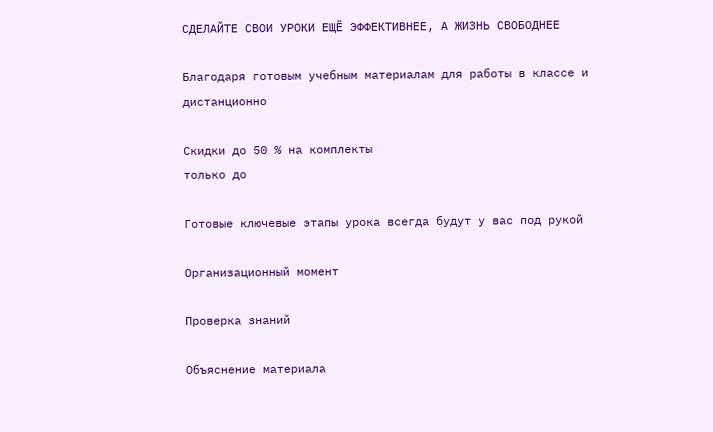СДЕЛАЙТЕ СВОИ УРОКИ ЕЩЁ ЭФФЕКТИВНЕЕ, А ЖИЗНЬ СВОБОДНЕЕ

Благодаря готовым учебным материалам для работы в классе и дистанционно

Скидки до 50 % на комплекты
только до

Готовые ключевые этапы урока всегда будут у вас под рукой

Организационный момент

Проверка знаний

Объяснение материала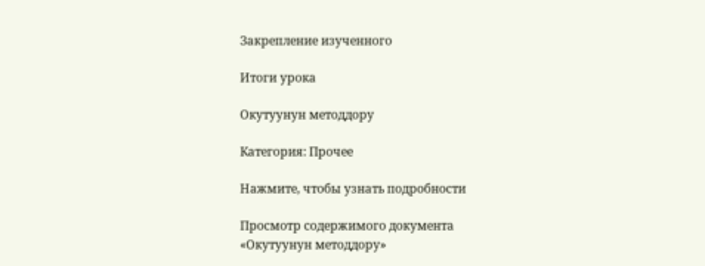Закрепление изученного

Итоги урока

Окутуунун методдору

Категория: Прочее

Нажмите, чтобы узнать подробности

Просмотр содержимого документа
«Окутуунун методдору»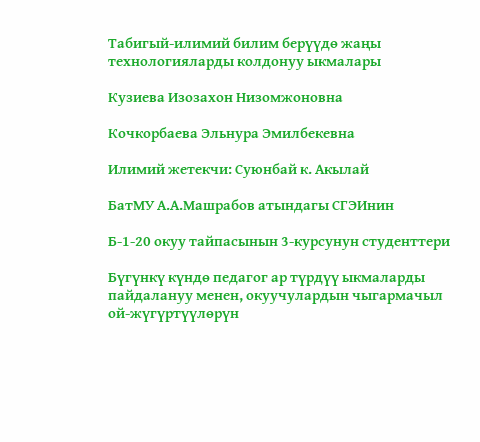Табигый-илимий билим берүүдө жаңы технологияларды колдонуу ыкмалары

Кузиева Изозахон Низомжоновна

Кочкорбаева Эльнура Эмилбекевна

Илимий жетекчи: Суюнбай к. Акылай

БатМУ А.А.Машрабов атындагы СГЭИнин

Б-1-20 окуу тайпасынын 3-курсунун студенттери

Бүгүнкү күндө педагог ар түрдүү ыкмаларды пайдалануу менен, окуучулардын чыгармачыл ой-жүгүртүүлөрүн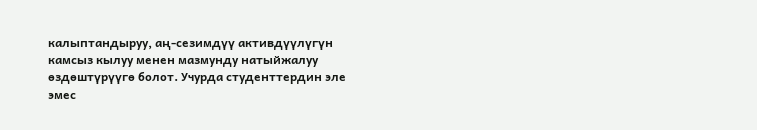калыптандыруу, аң-сезимдүү активдүүлүгүн камсыз кылуу менен мазмунду натыйжалуу өздөштүрүүгө болот. Учурда студенттердин эле эмес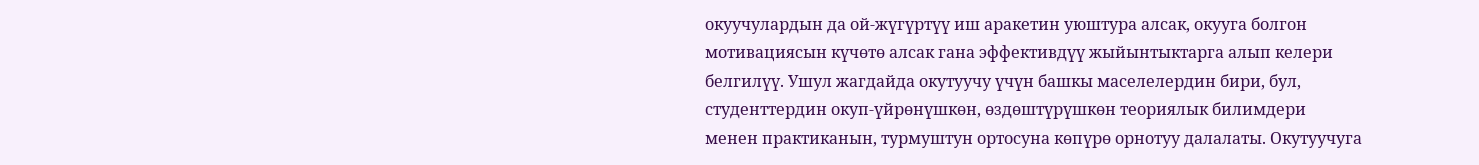окуучулардын да ой-жүгүртүү иш аракетин уюштура алсак, окууга болгон мотивациясын күчөтө алсак гана эффективдүү жыйынтыктарга алып келери белгилүү. Ушул жагдайда окутуучу үчүн башкы маселелердин бири, бул, студенттердин окуп-үйрөнүшкөн, өздөштүрүшкөн теориялык билимдери менен практиканын, турмуштун ортосуна көпүрө орнотуу далалаты. Окутуучуга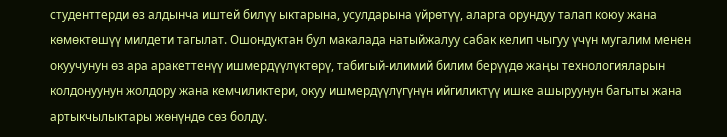студенттерди өз алдынча иштей билүү ыктарына, усулдарына үйрөтүү, аларга орундуу талап коюу жана көмөктөшүү милдети тагылат. Ошондуктан бул макалада натыйжалуу сабак келип чыгуу үчүн мугалим менен окуучунун өз ара аракеттенүү ишмердүүлүктөрү, табигый-илимий билим берүүдө жаңы технологияларын колдонуунун жолдору жана кемчиликтери, окуу ишмердүүлүгүнүн ийгиликтүү ишке ашыруунун багыты жана артыкчылыктары жөнүндө сөз болду.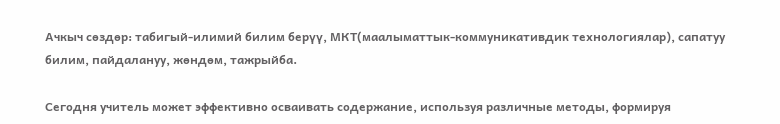Ачкыч сөздөр: табигый-илимий билим берүү, МКТ(маалыматтык-коммуникативдик технологиялар), сапатуу билим, пайдалануу, жөндөм, тажрыйба.

Сегодня учитель может эффективно осваивать содержание, используя различные методы, формируя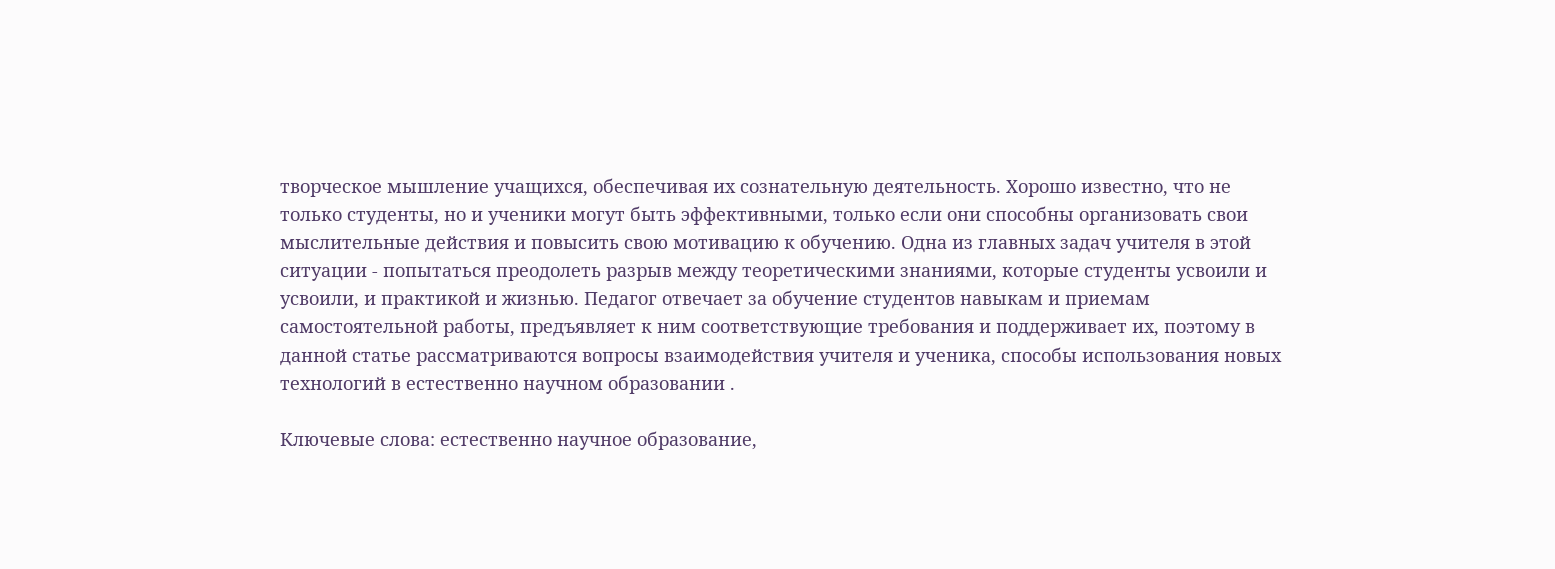творческое мышление учащихся, обеспечивая их сознательную деятельность. Хорошо известно, что не только студенты, но и ученики могут быть эффективными, только если они способны организовать свои мыслительные действия и повысить свою мотивацию к обучению. Одна из главных задач учителя в этой ситуации - попытаться преодолеть разрыв между теоретическими знаниями, которые студенты усвоили и усвоили, и практикой и жизнью. Педагог отвечает за обучение студентов навыкам и приемам самостоятельной работы, предъявляет к ним соответствующие требования и поддерживает их, поэтому в данной статье рассматриваются вопросы взаимодействия учителя и ученика, способы использования новых технологий в естественно научном образовании .

Ключевые слова: естественно научное образование,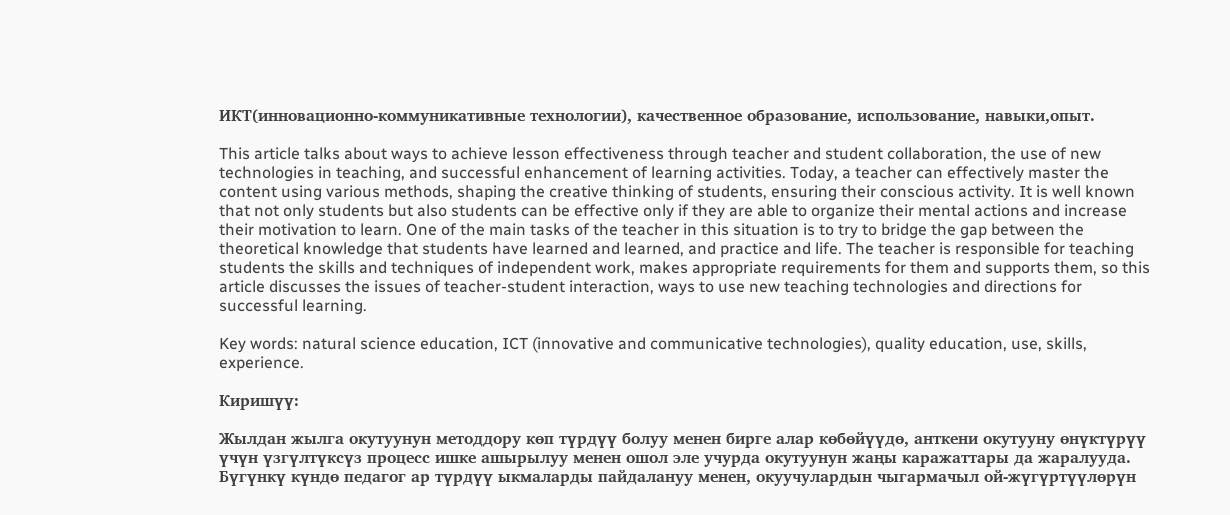ИКТ(инновационно-коммуникативные технологии), качественное образование, использование, навыки,опыт.

This article talks about ways to achieve lesson effectiveness through teacher and student collaboration, the use of new technologies in teaching, and successful enhancement of learning activities. Today, a teacher can effectively master the content using various methods, shaping the creative thinking of students, ensuring their conscious activity. It is well known that not only students but also students can be effective only if they are able to organize their mental actions and increase their motivation to learn. One of the main tasks of the teacher in this situation is to try to bridge the gap between the theoretical knowledge that students have learned and learned, and practice and life. The teacher is responsible for teaching students the skills and techniques of independent work, makes appropriate requirements for them and supports them, so this article discusses the issues of teacher-student interaction, ways to use new teaching technologies and directions for successful learning.

Key words: natural science education, ICT (innovative and communicative technologies), quality education, use, skills, experience.

Киришүү:

Жылдан жылга окутуунун методдору көп түрдүү болуу менен бирге алар көбөйүүдө, анткени окутууну өнүктүрүү үчүн үзгүлтүксүз процесс ишке ашырылуу менен ошол эле учурда окутуунун жаңы каражаттары да жаралууда. Бүгүнкү күндө педагог ар түрдүү ыкмаларды пайдалануу менен, окуучулардын чыгармачыл ой-жүгүртүүлөрүн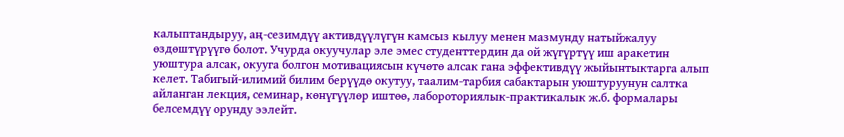калыптандыруу, аң-сезимдүү активдүүлүгүн камсыз кылуу менен мазмунду натыйжалуу өздөштүрүүгө болот. Учурда окуучулар эле эмес студенттердин да ой жүгүртүү иш аракетин уюштура алсак, окууга болгон мотивациясын күчөтө алсак гана эффективдүү жыйынтыктарга алып келет. Табигый-илимий билим берүүдө окутуу, таалим-тарбия сабактарын уюштуруунун салтка айланган лекция, семинар, көнүгүүлөр иштөө, лабороториялык-практикалык ж.б. формалары белсемдүү орунду ээлейт.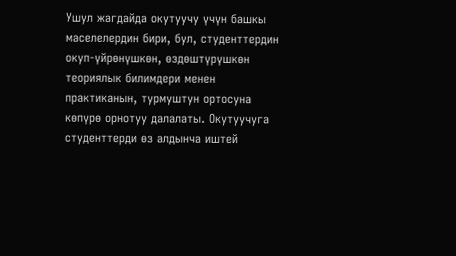Ушул жагдайда окутуучу үчүн башкы маселелердин бири, бул, студенттердин окуп-үйрөнүшкөн, өздөштүрүшкөн теориялык билимдери менен практиканын, турмуштун ортосуна көпүрө орнотуу далалаты. Окутуучуга студенттерди өз алдынча иштей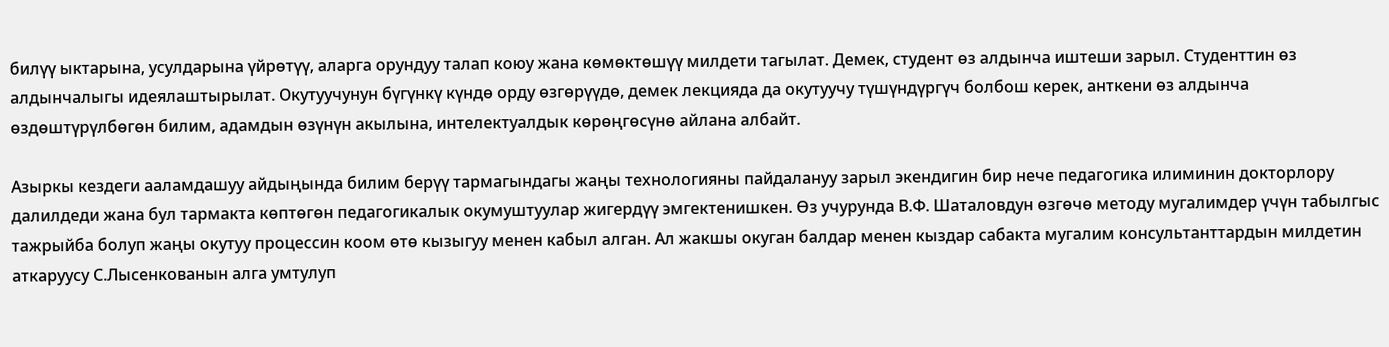билүү ыктарына, усулдарына үйрөтүү, аларга орундуу талап коюу жана көмөктөшүү милдети тагылат. Демек, студент өз алдынча иштеши зарыл. Студенттин өз алдынчалыгы идеялаштырылат. Окутуучунун бүгүнкү күндө орду өзгөрүүдө, демек лекцияда да окутуучу түшүндүргүч болбош керек, анткени өз алдынча өздөштүрүлбөгөн билим, адамдын өзүнүн акылына, интелектуалдык көрөңгөсүнө айлана албайт.

Азыркы кездеги ааламдашуу айдыңында билим берүү тармагындагы жаңы технологияны пайдалануу зарыл экендигин бир нече педагогика илиминин докторлору далилдеди жана бул тармакта көптөгөн педагогикалык окумуштуулар жигердүү эмгектенишкен. Өз учурунда В.Ф. Шаталовдун өзгөчө методу мугалимдер үчүн табылгыс тажрыйба болуп жаңы окутуу процессин коом өтө кызыгуу менен кабыл алган. Ал жакшы окуган балдар менен кыздар сабакта мугалим консультанттардын милдетин аткаруусу С.Лысенкованын алга умтулуп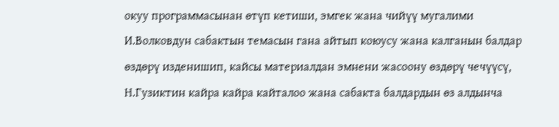окуу программасынан өтүп кетиши, эмгек жана чийүү мугалими И.Волковдун сабактын темасын гана айтып коюусу жана калганын балдар өздөрү изденишип, кайсы материалдан эмнени жасоону өздөрү чечүүсү, Н.Гузиктин кайра кайра кайталоо жана сабакта балдардын өз алдынча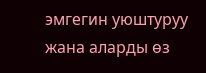эмгегин уюштуруу жана аларды өз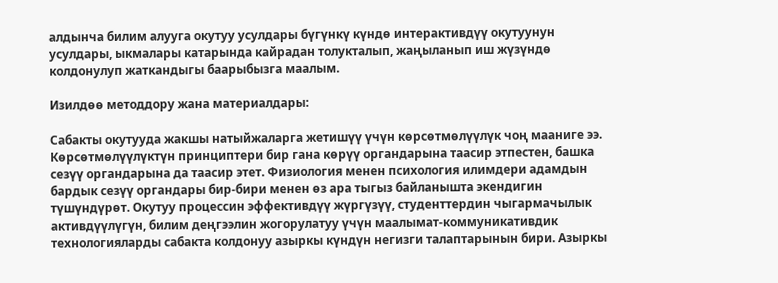алдынча билим алууга окутуу усулдары бүгүнкү күндө интерактивдүү окутуунун усулдары, ыкмалары катарында кайрадан толукталып, жаңыланып иш жүзүндө колдонулуп жаткандыгы баарыбызга маалым.

Изилдөө методдору жана материалдары:

Сабакты окутууда жакшы натыйжаларга жетишүү үчүн көрсөтмөлүүлүк чоң мааниге ээ. Көрсөтмөлүүлүктүн принциптери бир гана көрүү органдарына таасир этпестен, башка сезүү органдарына да таасир этет. Физиология менен психология илимдери адамдын бардык сезүү органдары бир-бири менен өз ара тыгыз байланышта экендигин түшүндүрөт. Окутуу процессин эффективдүү жүргүзүү, студенттердин чыгармачылык активдүүлүгүн, билим деңгээлин жогорулатуу үчүн маалымат-коммуникативдик технологияларды сабакта колдонуу азыркы күндүн негизги талаптарынын бири. Азыркы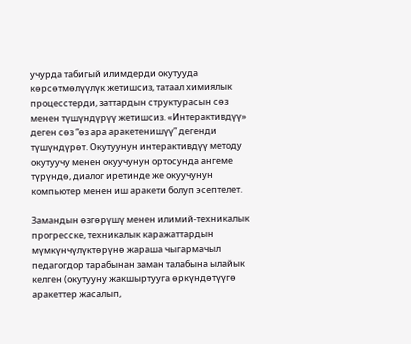учурда табигый илимдерди окутууда көрсөтмөлүүлүк жетишсиз, татаал химиялык процесстерди, заттардын структурасын сөз менен түшүндүрүү жетишсиз. «Интерактивдүү» деген сөз “өз ара аракетенишүү” дегенди түшүндүрөт. Окутуунун интерактивдүү методу окутуучу менен окуучунун ортосунда ангеме түрүндө, диалог иретинде же окуучунун компьютер менен иш аракети болуп эсептелет.

Замандын өзгөрүшү менен илимий-техникалык прогресске, техникалык каражаттардын мүмкүнчүлүктөрүнө жараша чыгармачыл педагогдор тарабынан заман талабына ылайык келген (окутууну жакшыртууга өркүндөтүүгө аракеттер жасалып,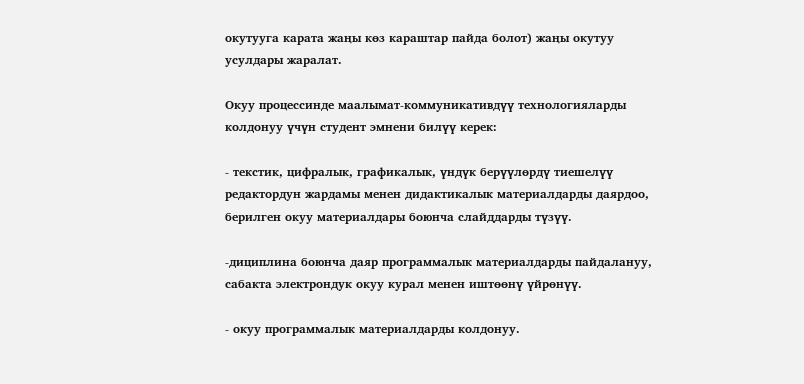окутууга карата жаңы көз караштар пайда болот) жаңы окутуу усулдары жаралат.

Окуу процессинде маалымат-коммуникативдүү технологияларды колдонуу үчүн студент эмнени билүү керек:

- текстик, цифралык, графикалык, үндүк берүүлөрдү тиешелүү редактордун жардамы менен дидактикалык материалдарды даярдоо, берилген окуу материалдары боюнча слайддарды түзүү.

-дициплина боюнча даяр программалык материалдарды пайдалануу, сабакта электрондук окуу курал менен иштөөнү үйрөнүү.

- окуу программалык материалдарды колдонуу.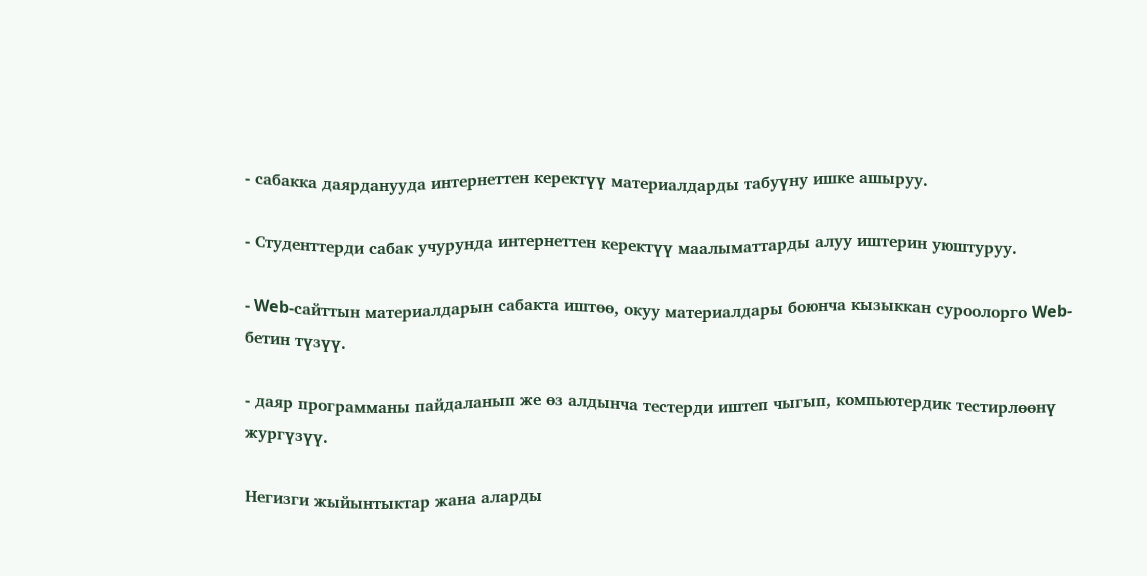- сабакка даярданууда интернеттен керектүү материалдарды табуүну ишке ашыруу.

- Студенттерди сабак учурунда интернеттен керектүү маалыматтарды алуу иштерин уюштуруу.

- Web-сайттын материалдарын сабакта иштөө, окуу материалдары боюнча кызыккан суроолорго Web- бетин түзүү.

- даяр программаны пайдаланып же өз алдынча тестерди иштеп чыгып, компьютердик тестирлөөнү жургүзүү.

Негизги жыйынтыктар жана аларды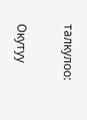талкулоо:

Окутуу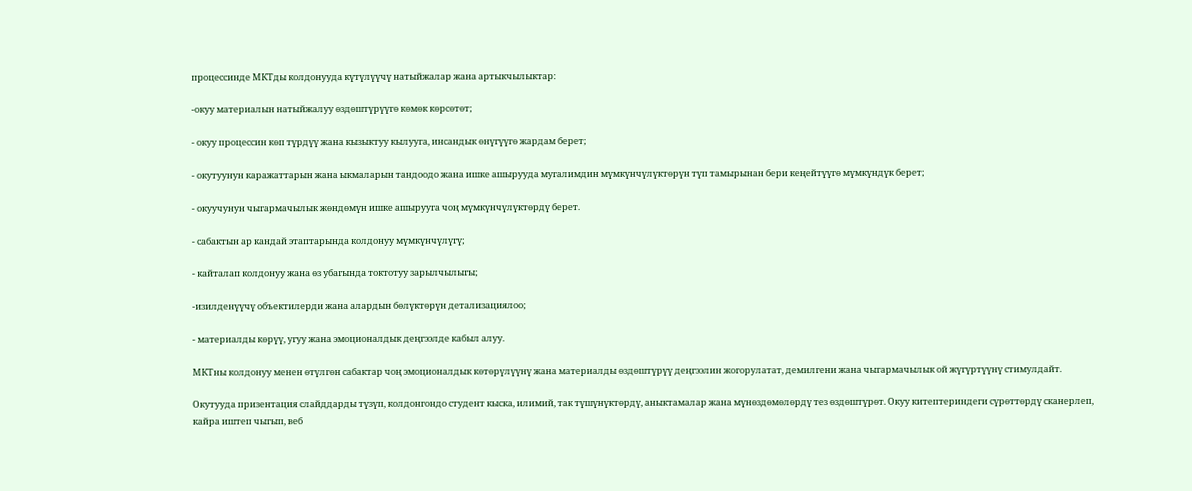процессинде МКТды колдонууда күтүлүүчү натыйжалар жана артыкчылыктар:

-окуу материалын натыйжалуу өздөштүрүүгө көмөк көрсөтөт;

- окуу процессин көп түрдүү жана кызыктуу кылууга, инсандык өнүгүүгө жардам берет;

- окутуунун каражаттарын жана ыкмаларын тандоодо жана ишке ашырууда мугалимдин мүмкүнчүлүктөрүн түп тамырынан бери кеңейтүүгө мүмкүндүк берет;

- окуучунун чыгармачылык жөндөмүн ишке ашырууга чоң мүмкүнчүлүктөрдү берет.

- сабактын ар кандай этаптарында колдонуу мүмкүнчүлүгү;

- кайталап колдонуу жана өз убагында токтотуу зарылчылыгы;

-изилденүүчү объектилерди жана алардын бөлүктөрүн детализациялоо;

- материалды көрүү, угуу жана эмоционалдык деңгээлде кабыл алуу.

МКТны колдонуу менен өтүлгөн сабактар чоң эмоционалдык көтөрүлүүнү жана материалды өздөштүрүү деңгээлин жогорулатат, демилгени жана чыгармачылык ой жүгүртүүнү стимулдайт.

Окутууда призентация слайддарды түзүп, колдонгондо студент кыска, илимий, так түшүнүктөрдү, аныктамалар жана мүнөздөмөлөрдү тез өздөштүрөт. Окуу китептериндеги сүрөттөрдү сканерлеп, кайра иштеп чыгып, веб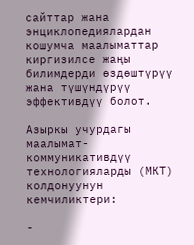сайттар жана энциклопедиялардан кошумча маалыматтар киргизилсе жаңы билимдерди өздөштүрүү жана түшүндүрүү эффективдүү болот.

Азыркы учурдагы маалымат-коммуникативдүү технологияларды (МКТ) колдонуунун кемчиликтери:

-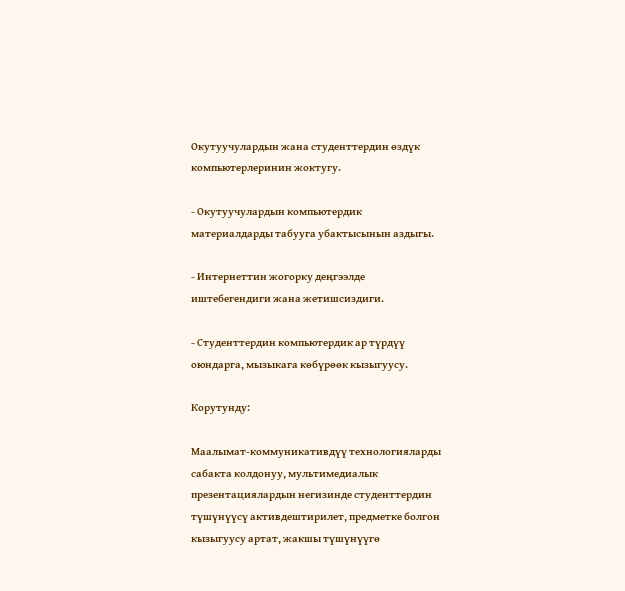Окутуучулардын жана студенттердин өздүк компьютерлеринин жоктугу.

- Окутуучулардын компьютердик материалдарды табууга убактысынын аздыгы.

- Интернеттин жогорку деңгээлде иштебегендиги жана жетишсиздиги.

- Студенттердин компьютердик ар түрдүү оюндарга, мызыкага көбүрөөк кызыгуусу.

Корутунду:

Маалымат-коммуникативдүү технологияларды сабакта колдонуу, мультимедиалык презентациялардын негизинде студенттердин түшүнүүсү активдештирилет, предметке болгон кызыгуусу артат, жакшы түшүнүүгө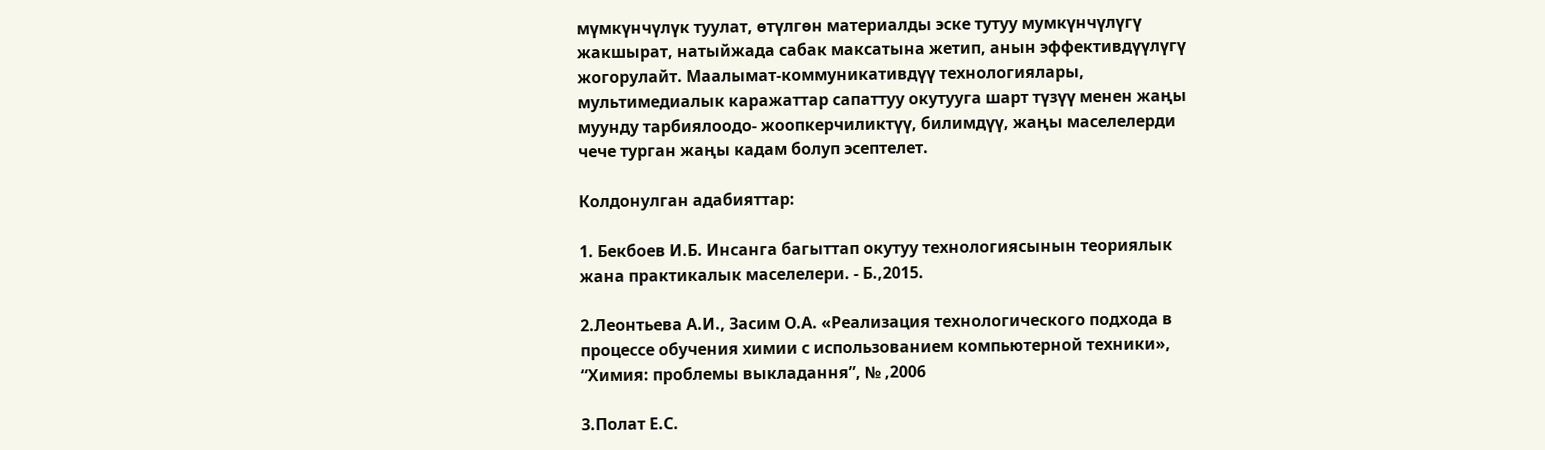мүмкүнчүлүк туулат, өтүлгөн материалды эске тутуу мумкүнчүлүгү жакшырат, натыйжада сабак максатына жетип, анын эффективдүүлүгү жогорулайт. Маалымат-коммуникативдүү технологиялары, мультимедиалык каражаттар сапаттуу окутууга шарт түзүү менен жаңы муунду тарбиялоодо- жоопкерчиликтүү, билимдүү, жаңы маселелерди чече турган жаңы кадам болуп эсептелет.

Колдонулган адабияттар:

1. Бекбоев И.Б. Инсанга багыттап окутуу технологиясынын теориялык жана практикалык маселелери. - Б.,2015.

2.Леонтьева А.И., Засим О.А. «Реализация технологического подхода в процессе обучения химии с использованием компьютерной техники», “Химия: проблемы выкладання”, № ,2006

3.Полат Е.С.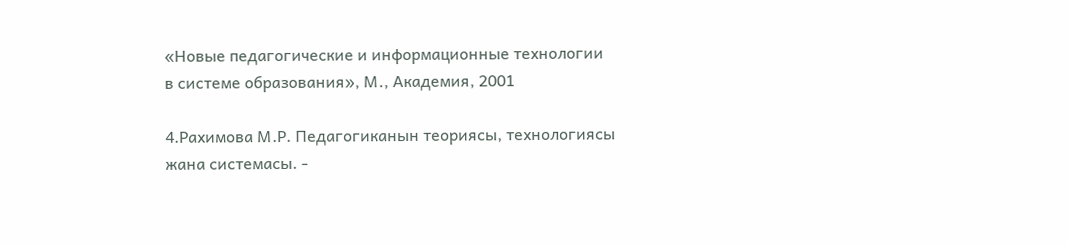«Новые педагогические и информационные технологии в системе образования», М., Академия, 2001

4.Рахимова М.Р. Педагогиканын теориясы, технологиясы жана системасы. -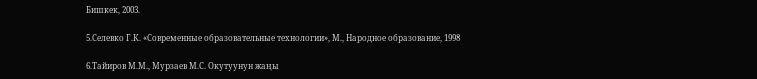Бишкек, 2003.

5.Селевко Г.К. «Современные образовательные технологии», М., Народное образование, 1998

6.Тайиров М.М., Мурзаев М.С. Окутуунун жаңы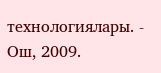технологиялары. - Ош, 2009.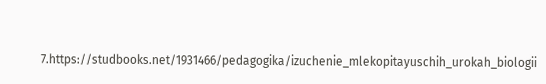7.https://studbooks.net/1931466/pedagogika/izuchenie_mlekopitayuschih_urokah_biologii